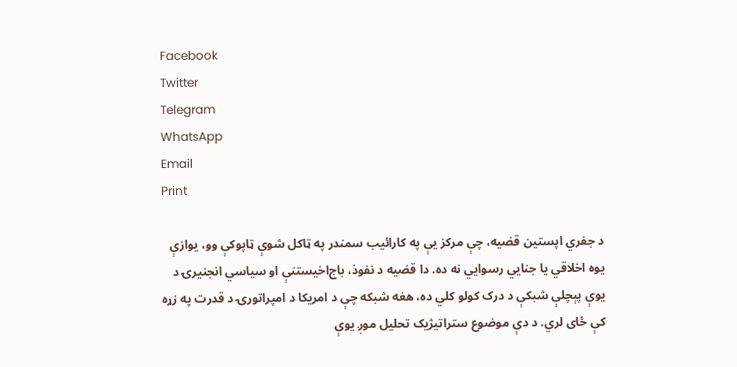Facebook
Twitter
Telegram
WhatsApp
Email
Print

د جفري اپستین قضیه، چې مرکز یې په کارائیب سمندر په ټاکل شوې ټاپوکې وو، یوازې یوه اخلاقي یا جنایي رسوایي نه ده. دا قضیه د نفوذ، باج‌اخیستنې او سیاسي انجنیرۍ د یوې پېچلې شبکې د درک کولو کلي ده، هغه شبکه چې د امریکا د امپراتورۍ د قدرت په زړه کې ځای لري. د دې موضوع ستراتیژیک تحلیل موږ یوې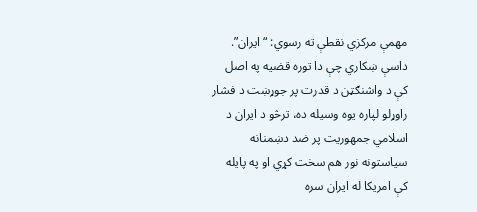مهمې مرکزي نقطې ته رسوي: “ایران”. داسې ښکاري چې دا توره قضیه په اصل کې د واشنګټن د قدرت پر جوړښت د فشار راوړلو لپاره یوه وسیله ده، ترڅو د ایران د اسلامي جمهوریت پر ضد دښمنانه سیاستونه نور هم سخت کړي او په پایله کې امریکا له ایران سره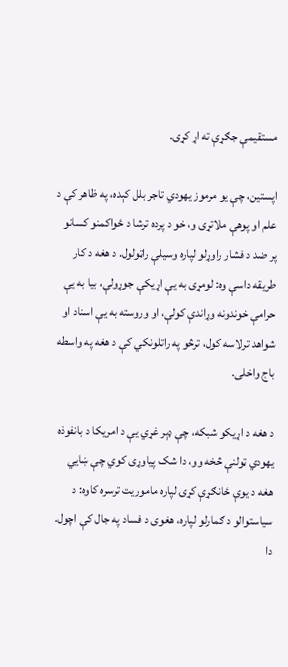مستقیمې جګړې ته اړ کړی.

اپستین، چې یو مرموز یهودي تاجر بلل کېده، په ظاهر کې د علم او پوهې ملاتړی و، خو د پرده ترشا د ځواکمنو کسانو پر ضد د فشار راوړلو لپاره وسیلې راټولول. د هغه د کار طریقه داسې وه: لومړی به یې اړیکې جوړولې، بیا به یې حرامې خوندونه وړاندې کولې، او وروسته به یې اسناد او شواهد ترلاسه کول، ترڅو په راتلونکي کې د هغه په واسطه باج واخلی.

د هغه د اړیکو شبکه، چې ډېر غړي یې د امریکا د بانفوذه یهودي ټولنې څخه وو، دا شک پیاوړی کوي چې ښايي هغه د یوې ځانګړې کړۍ لپاره ماموریت ترسره کاوه: د سیاستوالو د ګمارلو لپاره، هغوی د فساد په جال کې اچول. دا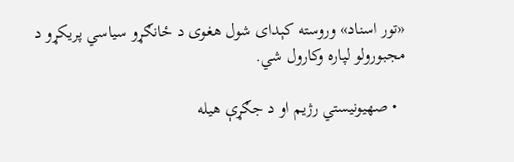«تور اسناد» وروسته کېدای شول هغوی د ځانګړو سیاسي پریکړو د مجبورولو لپاره وکارول شي.

  • صهیونیستي رژیم او د جګړې هیله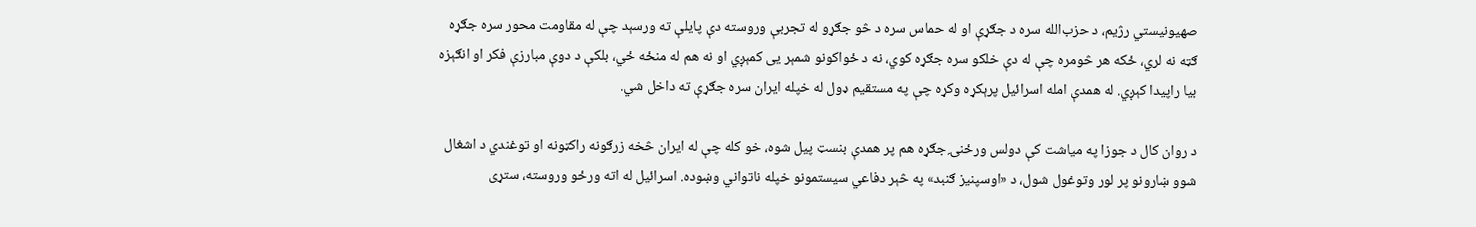صهیونیستي رژیم، د حزب‌الله سره د جګړې او له حماس سره د څو جګړو له تجربې وروسته دې پایلې ته ورسېد چې له مقاومت محور سره جګړه ګټه نه لري، ځکه هر څومره چې له دې خلکو سره جګړه کوي، نه د ځواکونو شمېر یی کمېږي او نه هم له منځه ځي، بلکې د دوې مبارزې فکر او انګېزه بیا راپیدا کېږي. له همدې امله اسرائیل پرېکړه وکړه چې په مستقیم ډول له خپله ایران سره جګړې ته داخل شي.

د روان کال د جوزا په میاشت کې دولس ورځنۍ جګړه هم پر همدې بنسټ پیل شوه، خو کله چې له ایران څخه زرګونه راکټونه او توغندي د اشغال شوو ښارونو پر لور وتوغول شول، د «اوسپنیز ګنبد» په څېر دفاعي سیستمونو خپله ناتواني وښوده. اسرائیل له اته ورځو وروسته، ستړی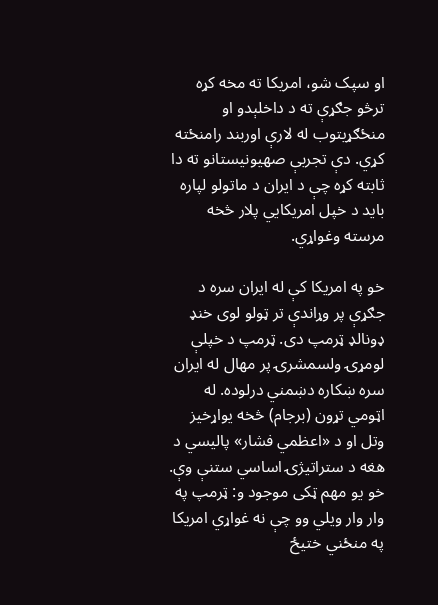او سپک شو، امریکا ته مخه کړه ترڅو جګړې ته د داخلېدو او منځګړیتوب له لارې اوربند رامنځته کړي. دې تجربې صهیونیستانو ته دا ثابته کړه چې د ایران د ماتولو لپاره باید د خپل امریکايي پلار څخه مرسته وغواړي.

خو په امریکا کې له ایران سره د جګړې پر وړاندې تر ټولو لوی خنډ ډونالډ ټرمپ دی. ټرمپ د خپلې لومړۍ ولسمشرۍ پر مهال له ایران سره ښکاره دښمني درلوده. له اټومي تړون (برجام) څخه یو‌اړخیز وتل او د «اعظمي فشار» پالیسي د هغه د ستراتیژۍ اساسي ستنې وې. خو یو مهم ټکی موجود و: ټرمپ په وار وار ویلي وو چې نه غواړي امریکا په منځني ختیځ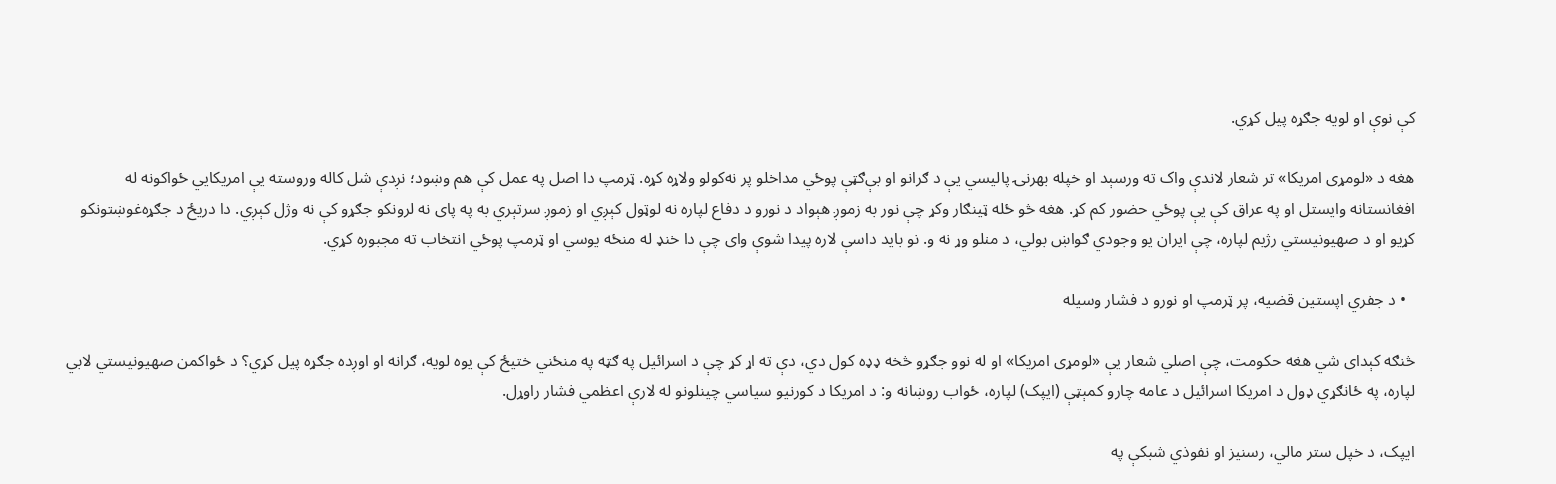کې نوې او لويه جګړه پیل کړي.

هغه د «لومړی امریکا» تر شعار لاندې واک ته ورسېد او خپله بهرنۍ پالیسي یې د ګرانو او بې‌ګټې پوځي مداخلو پر نه‌کولو ولاړه کړه. ټرمپ دا اصل په عمل کې هم وښود؛ نږدې شل کاله وروسته یې امریکايي ځواکونه له افغانستانه وایستل او په عراق کې یې پوځي حضور کم کړ. هغه څو ځله ټینګار وکړ چې نور به زموږ هېواد د نورو د دفاع لپاره نه لوټول کېږي او زموږ سرتېري به په پای نه لرونکو جګړو کې نه وژل کېږي. دا دریځ د جګړه‌غوښتونکو کړیو او د صهیونیستي رژیم لپاره، چې ایران یو وجودي ګواښ بولي، د منلو وړ نه و. نو باید داسې لاره پیدا شوې وای چې دا خنډ له منځه یوسي او ټرمپ پوځي انتخاب ته مجبوره کړي.

  • د جفري اپستین قضیه، پر ټرمپ او نورو د فشار وسیله

څنګه کېدای شي هغه حکومت، چې اصلي شعار یې «لومړی امریکا» او له نوو جګړو څخه ډډه کول دي، دې ته اړ کړ چې د اسرائیل په ګټه په منځني ختیځ کې یوه لويه، ګرانه او اوږده جګړه پیل کړي؟ د ځواکمن صهیونیستي لابي لپاره، په ځانګړي ډول د امریکا اسرائیل د عامه چارو کمېټې (ایپک) لپاره، ځواب روښانه و: د امریکا د کورنیو سیاسي چینلونو له لارې اعظمي فشار راوړل.

ایپک، د خپل ستر مالي، رسنیز او نفوذي شبکې په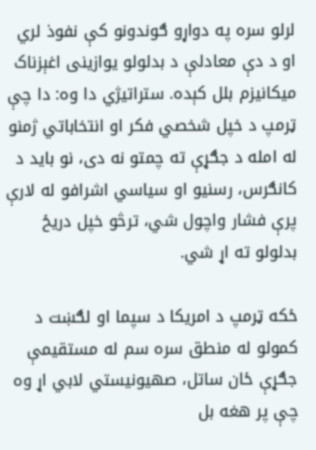لرلو سره په دواړو ګوندونو کې نفوذ لري او د دې معادلې د بدلولو یوازینی اغېزناک میکانیزم بلل کېده. ستراتیژي دا وه: دا چې ټرمپ د خپل شخصي فکر او انتخاباتي ژمنو له امله د جګړې ته چمتو نه دی، نو باید د کانګرس، رسنیو او سیاسي اشرافو له لارې پرې فشار واچول شي، ترڅو خپل دریځ بدلولو ته اړ شي.

ځکه ټرمپ د امریکا د سپما او لګښت د کمولو له منطق سره سم له مستقیمې جګړې ځان ساتل، صهیونیستي لابي اړ وه چې پر هغه بل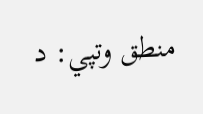منطق وتپي: د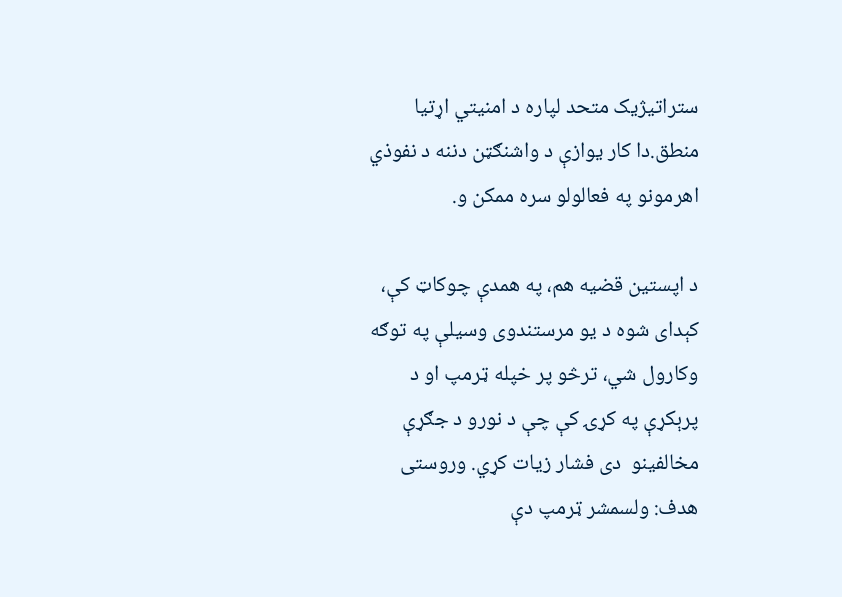ستراتیژیک متحد لپاره د امنیتي اړتیا منطق.دا کار یوازې د واشنګټن دننه د نفوذي اهرمونو په فعالولو سره ممکن و.

د اپستین قضیه هم، په همدې چوکاټ کې، کېدای شوه د یو مرستندوی وسیلې په توګه وکارول شي، ترڅو پر خپله ټرمپ او د پرېکړې په کړۍ کې چې د نورو د جګړې مخالفینو  دی فشار زیات کړي. وروستی هدف: ولسمشر ټرمپ دې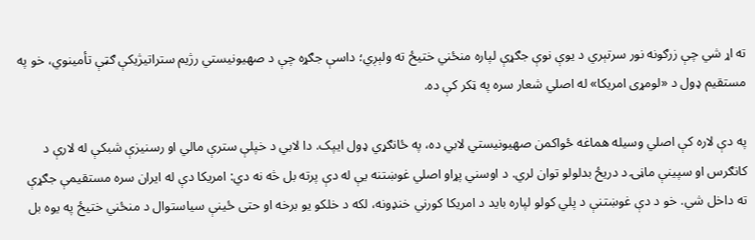ته اړ شي چې زرګونه نور سرتېري د یوې نوې جګړې لپاره منځني ختیځ ته ولېږي؛ داسې جګړه چې د صهیونیستي رژیم ستراتیژیکې ګټې تأمینوي، خو په مستقیم ډول د «لومړی امریکا» له اصلي شعار سره په ټکر کې ده.

په دې لاره کې اصلي وسیله هماغه ځواکمن صهیونیستي لابي ده، په ځانګړي ډول ایپک. دا لابي د خپلې سترې مالي او رسنیزې شبکې له لارې د کانګرس او سپینې ماڼۍ د دریځ بدلولو توان لري. د اوسني پړاو اصلي غوښتنه یې له دې پرته بل څه نه دي: امریکا دې له ایران سره مستقیمې جګړې ته داخل شي. خو د دې غوښتنې د پلي کولو لپاره باید د امریکا کورني خنډونه، لکه د خلکو یو برخه او حتی ځینې سیاستوال د منځني ختیځ په یوه بل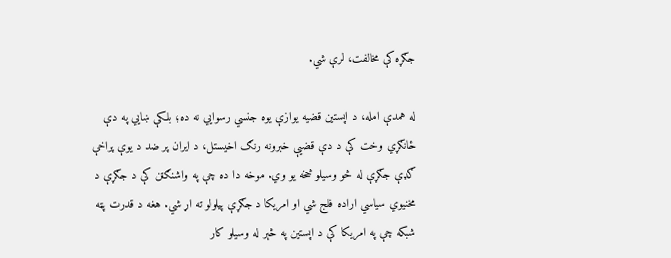جګړه کې مخالفت، لرې شي.

له همدې امله، د اپستین قضیه یوازې یوه جنسي رسوایي نه ده؛ بلکې ښايي په دې ځانګړي وخت کې د دې قضیې خبرونه رنګ اخیستل، د ایران پر ضد د یوې پراخې ګډې جګړې له څو وسیلو څخه یو وي. موخه دا ده چې په واشنګټن کې د جګړې د مخنیوي سیاسي اراده فلج شي او امریکا د جګړې پیلولو ته اړ شي. هغه د قدرت پټه شبکه چې په امریکا کې د اپستین په څېر له وسیلو کار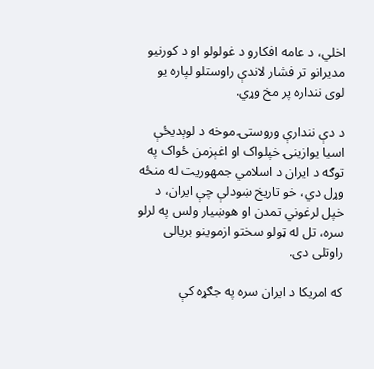اخلي، د عامه افکارو د غولولو او د کورنیو مدیرانو تر فشار لاندې راوستلو لپاره یو لوی ننداره پر مخ وړي.

د دې نندارې وروستۍ موخه د لوېدیځې اسیا یوازینۍ خپلواک او اغېزمن ځواک په توګه د ایران د اسلامي جمهوریت له منځه وړل دي، خو تاریخ ښودلې چې ایران، د خپل لرغوني تمدن او هوښیار ولس په لرلو سره، تل له ټولو سختو ازموینو بریالی راوتلی دی.

که امریکا د ایران سره په جګړه کې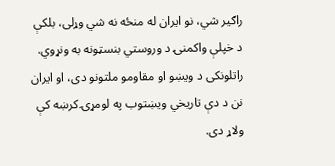راګیر شي، نو ایران له منځه نه شي وړلی، بلکې د خپلې واکمنۍ د وروستي بنسټونه به ونړوي. راتلونکی د ویښو او مقاومو ملتونو دی، او ایران نن د دې تاریخي ویښتوب په لومړۍ کرښه کې ولاړ دی.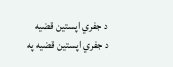د جفري اپستین قضیه
د جفري اپستین قضیه په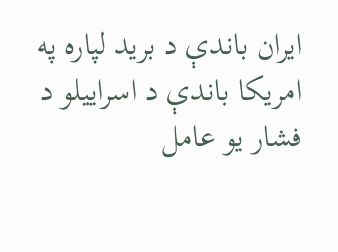ایران باندې د برید لپاره په امریکا باندې د اسراییلو د فشار یو عامل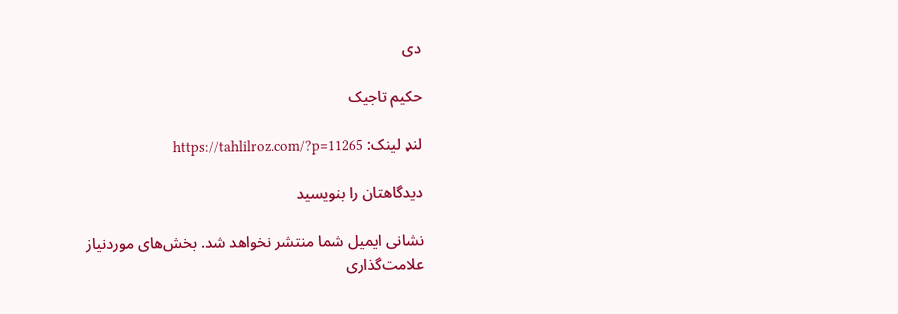دی

حکیم تاجیک

لنډ لینک: https://tahlilroz.com/?p=11265

دیدگاهتان را بنویسید

نشانی ایمیل شما منتشر نخواهد شد. بخش‌های موردنیاز علامت‌گذاری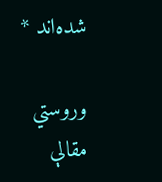شده‌اند *

وروستي مقالې